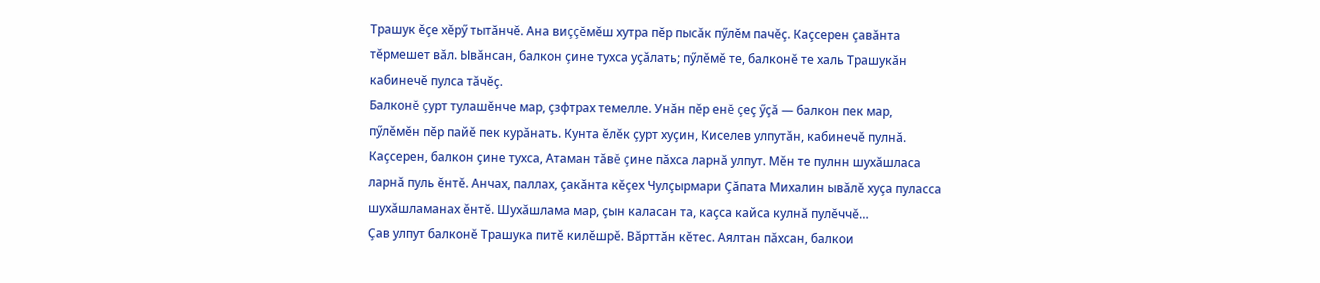Трашук ĕçе хĕрӳ тытăнчĕ. Ана виççĕмĕш хутра пĕр пысăк пӳлĕм пачĕç. Каçсерен çавăнта тĕрмешет вăл. Ывăнсан, балкон çине тухса уçăлать; пӳлĕмĕ те, балконĕ те халь Трашукăн кабинечĕ пулса тăчĕç.
Балконĕ çурт тулашĕнче мар, çзфтрах темелле. Унăн пĕр енĕ çеç ӳçă — балкон пек мар, пӳлĕмĕн пĕр пайĕ пек курăнать. Кунта ĕлĕк çурт хуçин, Киселев улпутăн, кабинечĕ пулнă. Каçсерен, балкон çине тухса, Атаман тăвĕ çине пăхса ларнă улпут. Мĕн те пулнн шухăшласа ларнă пуль ĕнтĕ. Анчах, паллах, çакăнта кĕçех Чулçырмари Çăпата Михалин ывăлĕ хуçа пуласса шухăшламанах ĕнтĕ. Шухăшлама мар, çын каласан та, каçса кайса кулнă пулĕччĕ…
Çав улпут балконĕ Трашука питĕ килĕшрĕ. Вăрттăн кĕтес. Аялтан пăхсан, балкои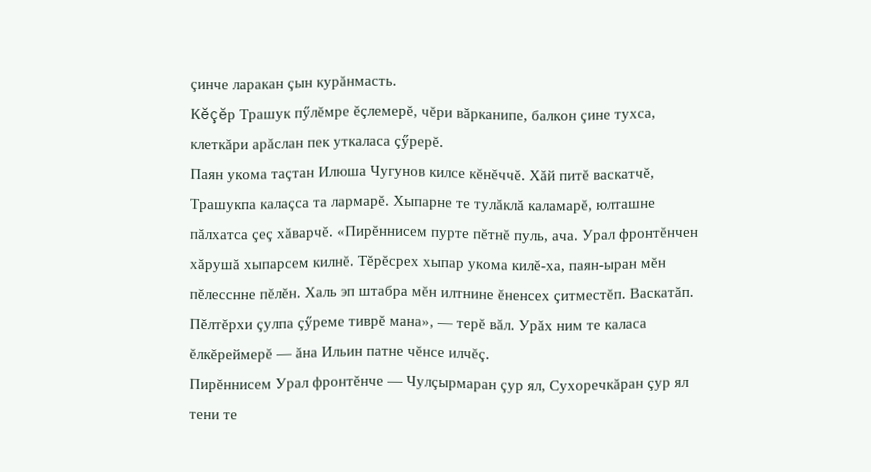çинче ларакан çын курăнмасть.
Кĕçĕр Трашук пӳлĕмре ĕçлемерĕ, чĕри вăрканипе, балкон çине тухса, клеткăри арăслан пек уткаласа çӳрерĕ.
Паян укома таçтан Илюша Чугунов килсе кĕнĕччĕ. Хăй питĕ васкатчĕ, Трашукпа калаçса та лармарĕ. Хыпарне те тулăклă каламарĕ, юлташне пăлхатса çеç хăварчĕ. «Пирĕннисем пурте пĕтнĕ пуль, ача. Урал фронтĕнчен хăрушă хыпарсем килнĕ. Тĕрĕсрех хыпар укома килĕ-ха, паян-ыран мĕн пĕлесснне пĕлĕн. Халь эп штабра мĕн илтнине ĕненсех çитместĕп. Васкатăп. Пĕлтĕрхи çулпа çӳреме тиврĕ мана», — терĕ вăл. Урăх ним те каласа ĕлкĕреймерĕ — ăна Ильин патне чĕнсе илчĕç.
Пирĕннисем Урал фронтĕнче — Чулçырмаран çур ял, Сухоречкăран çур ял тени те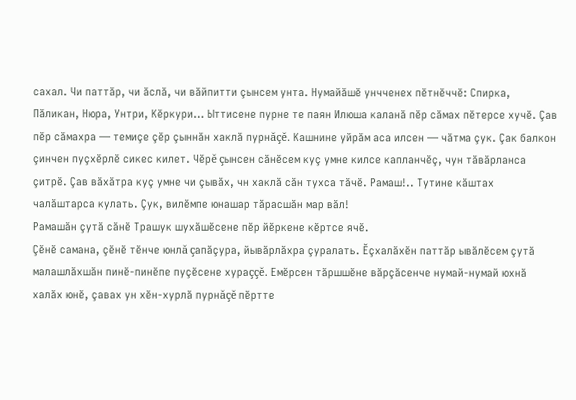сахал. Чи паттăр, чи ăслă, чи вăйпитти çынсем унта. Нумайăшĕ унчченех пĕтнĕччĕ: Спирка, Пăликан, Нюра, Унтри, Кĕркури… Ыттисене пурне те паян Илюша каланă пĕр сăмах пĕтерсе хучĕ. Çав пĕр сăмахра — темиçе çĕр çыннăн хаклă пурнăçĕ. Кашнине уйрăм аса илсен — чăтма çук. Çак балкон çинчен пуçхĕрлĕ сикес килет. Чĕрĕ çынсен сăнĕсем куç умне килсе капланчĕç, чун тăвăрланса çитрĕ. Çав вăхăтра куç умне чи çывăх, чн хаклă сăн тухса тăчĕ. Рамаш!.. Тутине кăштах чалăштарса кулать. Çук, вилĕмпе юнашар тăрасшăн мар вăл!
Рамашăн çутă сăнĕ Трашук шухăшĕсене пĕр йĕркене кĕртсе ячĕ.
Çĕнĕ самана, çĕнĕ тĕнче юнлă çапăçура, йывăрлăхра çуралать. Ĕçхалăхĕн паттăр ывăлĕсем çутă малашлăхшăн пинĕ-пинĕпе пуçĕсене хураççĕ. Емĕрсен тăршшĕне вăрçăсенче нумай-нумай юхнă халăх юнĕ, çавах ун хĕн-хурлă пурнăçĕ пĕртте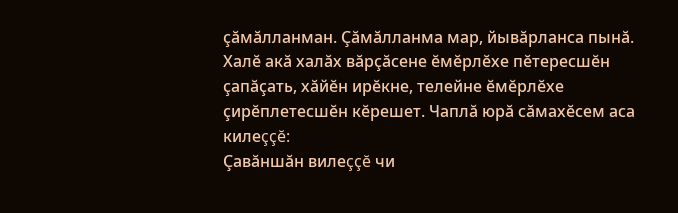çăмăлланман. Çăмăлланма мар, йывăрланса пынă. Халĕ акă халăх вăрçăсене ĕмĕрлĕхе пĕтересшĕн çапăçать, хăйĕн ирĕкне, телейне ĕмĕрлĕхе çирĕплетесшĕн кĕрешет. Чаплă юрă сăмахĕсем аса килеççĕ:
Çавăншăн вилеççĕ чи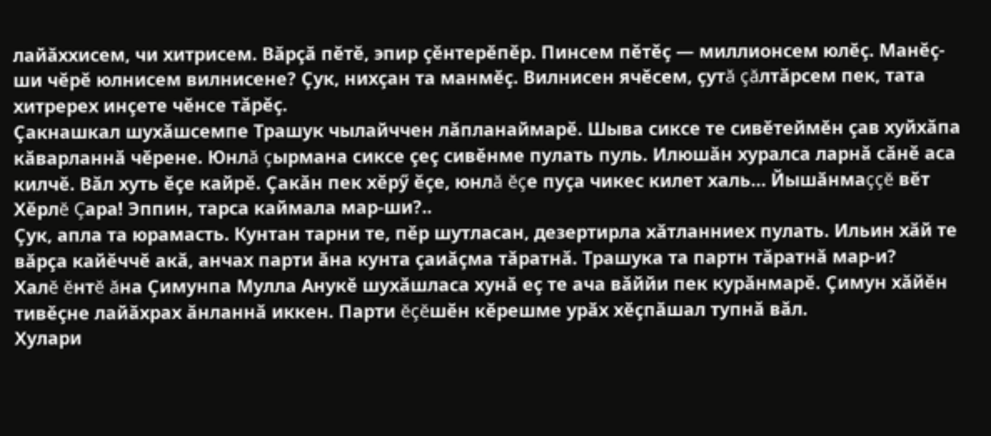лайăххисем, чи хитрисем. Вăрçă пĕтĕ, эпир çĕнтерĕпĕр. Пинсем пĕтĕç — миллионсем юлĕç. Манĕç-ши чĕрĕ юлнисем вилнисене? Çук, нихçан та манмĕç. Вилнисен ячĕсем, çутă çăлтăрсем пек, тата хитререх инçете чĕнсе тăрĕç.
Çакнашкал шухăшсемпе Трашук чылайччен лăпланаймарĕ. Шыва сиксе те сивĕтеймĕн çав хуйхăпа кăварланнă чĕрене. Юнлă çырмана сиксе çеç сивĕнме пулать пуль. Илюшăн хуралса ларнă сăнĕ аса килчĕ. Вăл хуть ĕçе кайрĕ. Çакăн пек хĕрӳ ĕçе, юнлă ĕçе пуçа чикес килет халь… Йышăнмаççĕ вĕт Хĕрлĕ Çара! Эппин, тарса каймала мар-ши?..
Çук, апла та юрамасть. Кунтан тарни те, пĕр шутласан, дезертирла хăтланниех пулать. Ильин хăй те вăрçа кайĕччĕ акă, анчах парти ăна кунта çаиăçма тăратнă. Трашука та партн тăратнă мар-и?
Халĕ ĕнтĕ ăна Çимунпа Мулла Анукĕ шухăшласа хунă еç те ача вăййи пек курăнмарĕ. Çимун хăйĕн тивĕçне лайăхрах ăнланнă иккен. Парти ĕçĕшĕн кĕрешме урăх хĕçпăшал тупнă вăл.
Хулари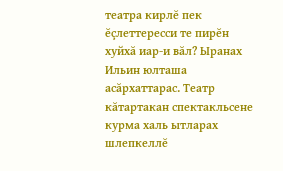театра кирлĕ пек ĕçлеттересси те пирĕн хуйхă иар-и вăл? Ыранах Ильин юлташа асăрхаттарас. Театр кăтартакан спектакльсене курма халь ытларах шлепкеллĕ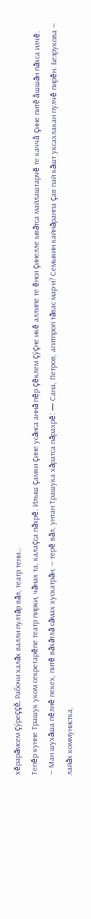хĕрарăмсем çӳреççĕ. Рабочи халăх валли пултăр вăл, театр тени…
Тепĕр кунне Трашук уком секретарĕпе театр пирки, чăнах та, калаçса пăхрĕ. Илыш çамки çине усăнса аннă пĕр çĕклем çӳçне икĕ аллипе те ĕнси çинелле ывăтса майлаштарчĕ те каччă çине питĕ ăшшăн пăхса илчĕ.
— Ман шухăша пĕлнĕ пекех, питĕ вăхăтлă сăмах хускатрăн, — терĕ вăл, унтан Трашука хăратса пăрахрĕ: — Сана, Петров, агитпроп тăвас мар-и? Семыкин кайнăранпа çав пай кăшт уксахлакан пулчĕ пирĕн. Безрукова — лайăх коммунистка,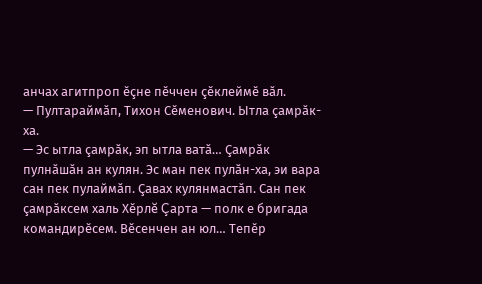анчах агитпроп ĕçне пĕччен çĕклеймĕ вăл.
— Пултараймăп, Тихон Сĕменович. Ытла çамрăк-ха.
— Эс ытла çамрăк, эп ытла ватă… Çамрăк пулнăшăн ан кулян. Эс ман пек пулăн-ха, эи вара сан пек пулаймăп. Çавах кулянмастăп. Сан пек çамрăксем халь Хĕрлĕ Çарта — полк е бригада командирĕсем. Вĕсенчен ан юл… Тепĕр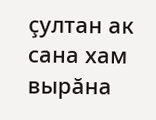çултан ак сана хам вырăна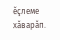ĕçлеме хăварăп.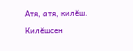Атя, атя, килĕш. Килĕшсен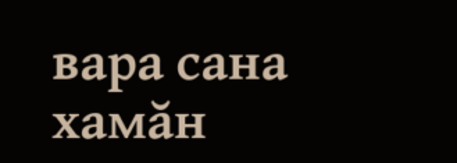вара сана хамăн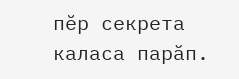пĕр секрета каласа парăп.